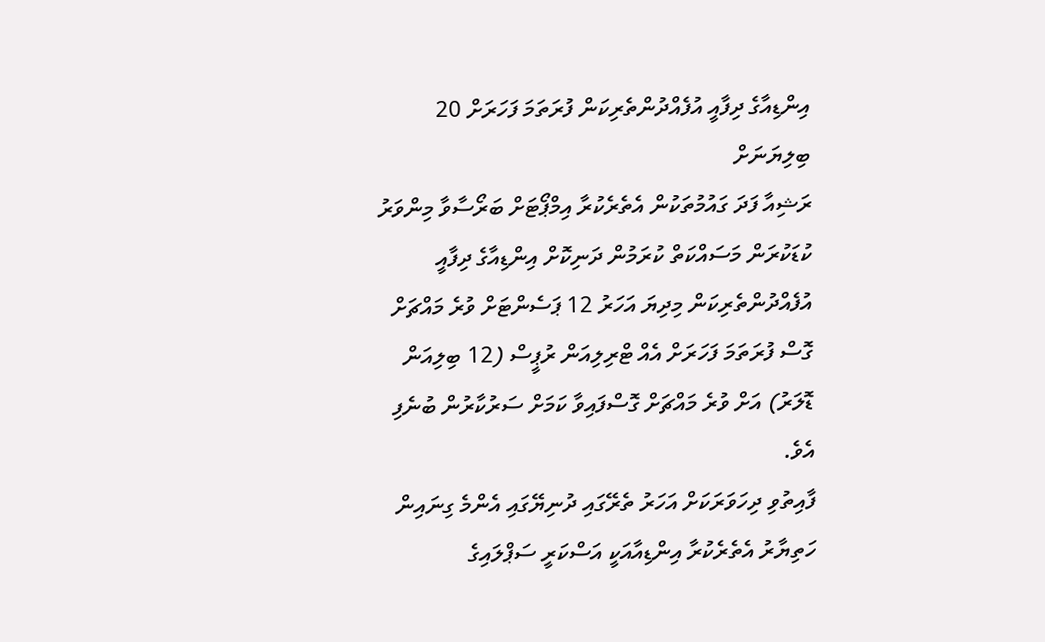އިންޑިއާގެ ދިފާއީ އުފެއްދުންތެރިކަން ފުރަތަމަ ފަހަރަށް 20 ބިލިޔަނަށް
ރަޝިއާ ފަދަ ގައުމުތަކުން އެތެރެކުރާ އިމްޕޯޓަށް ބަރޯސާވާ މިންވަރު ކުޑަކުރަން މަސައްކަތް ކުރަމުން ދަނިކޮށް އިންޑިއާގެ ދިފާއީ އުފެއްދުންތެރިކަން މިދިޔަ އަހަރު 12 ޕަސެންޓަށް ވުރެ މައްޗަށް ގޮސް ފުރަތަމަ ފަހަރަށް އެއް ޓްރިލިއަން ރުޕީސް (12 ބިލިއަން ޑޮލަރު) އަށް ވުރެ މައްޗަށް ގޮސްފައިވާ ކަމަށް ސަރުކާރުން ބުނެފި އެވެ.
ފާއިތުވި ދިހަވަރަކަށް އަހަރު ތެރޭގައި ދުނިޔޭގައި އެންމެ ގިނައިން ހަތިޔާރު އެތެރެކުރާ އިންޑިއާއަކީ އަސްކަރީ ސަޕްލައިގެ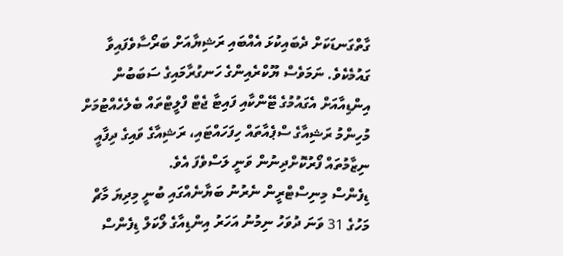ގާތްގަނޑަކަށް ދެބައިކުޅަ އެއްބައި ރަޝިޔާއަށް ބަރޯސާވެފައިވާ ގައުމެކެވެ. ނަމަވެސް ޔޫކްރެއިންގެ ހަނގުރާމައިގެ ސަބަބުން އިންޑިއާއަށް އެގައުމުގެ ޓޭންކާއި ފައިޓާ ޖެޓް ފްލީޓްތައް ބެލެހެއްޓުމަށް މުހިންމު ރަޝިއާގެ ސްޕެއާތައް ހިފަހައްޓައި، ރަޝިއާގެ ވައިގެ ދިފާއީ ނިޒާމުތައް ފޯރުކޮށްދިނުން ވަނީ ލަސްވެފަ އެވެ.
ޑިފެންސް މިނިސްޓްރީން ނެރުނު ބަޔާނެއްގައި ބުނީ މިދިޔަ މާޗް މަހުގެ 31 ވަނަ ދުވަހު ނިމުނު އަހަރު އިންޑިއާގެ ލޯކަލް ޑިފެންސް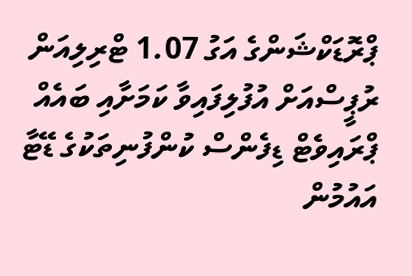ޕްރޮޑަކްޝަންގެ އަގު 1.07 ޓްރިލިއަން ރުޕީސްއަށް އުފުލިފައިވާ ކަމަށާއި ބައެއް ޕްރައިވެޓް ޑިފެންސް ކުންފުނިތަކުގެ ޑޭޓާ އައުމުން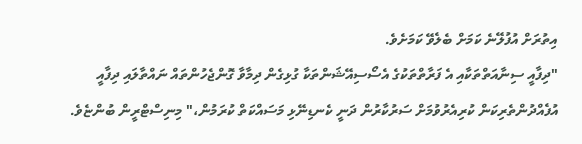އިތުރަށް އުފުލޭނެ ކަމަށް ބެލެވޭ ކަމަށެވެ.
"ދިފާއީ ސިނާއަތްތަކާއި އެ ފަރާތްތަކުގެ އެސޯސިއޭޝަންތަކާ ގުޅިގެން ދިމާވާ ގޮންޖެހުންތައް ނައްތާލައި ދިފާއީ އުފެއްދުންތެރިކަން ކުރިއެރުވުމަށް ސަރުކާރުން ދަނީ ކެނޑިނޭޅި މަސައްކަތް ކުރަމުން،" މިނިސްޓްރީން ބުންޏެވެ.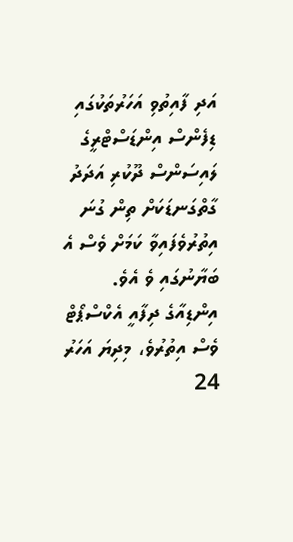އަދި ފާއިތުވި އަހަރުތަކުގައި ޑިފެންސް އިންޑަސްޓްރީގެ ލައިސަންސް ދޫކުރި އަދަދު ގާތްގަނޑަކަށް ތިން ގުނަ އިތުރުވެފައިވާ ކަމަށް ވެސް އެ ބަޔާނުގައި ވެ އެވެ.
އިންޑިއާގެ ދިފާއީ އެކްސްޕޯޓް ވެސް އިތުރުވެ، މިދިޔަ އަހަރު 24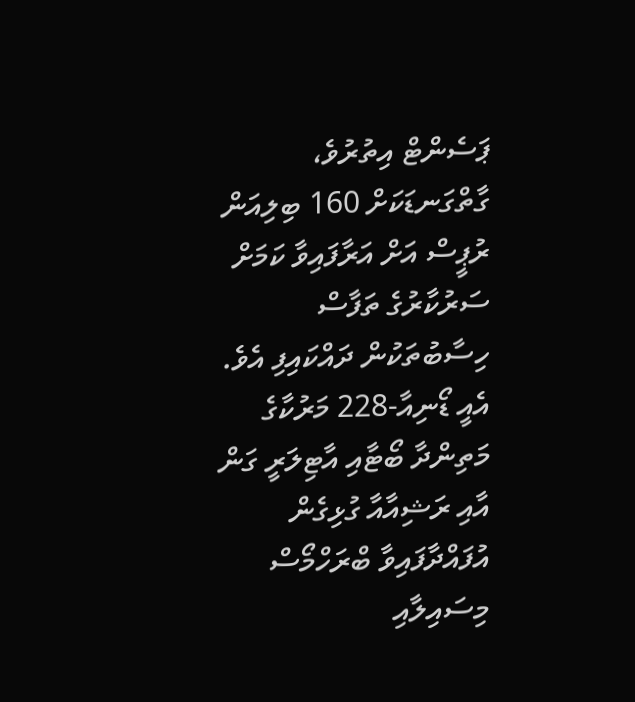ޕަސެންޓް އިތުރުވެ، ގާތްގަނޑަކަށް 160 ބިލިއަން ރުޕީސް އަށް އަރާފައިވާ ކަމަށް ސަރުކާރުގެ ތަފާސް ހިސާބުތަކުން ދައްކައިފި އެވެ.
އެއީ ޑޯނިއާ-228 މަރުކާގެ މަތިންދާ ބޯޓާއި އާޓިލަރީ ގަން އާއި ރަޝިއާއާ ގުޅިގެން އުފައްދާފައިވާ ބްރަހްމޯސް މިސައިލާއި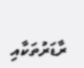ރާޑަރުތަކާއި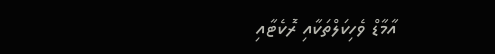އާމާޑް ވެހިކަލްތަކާއި ރޮކެޓާއި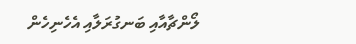ލޯންޗާއާއި ބަނގުރަލާއި އެހެނިހެން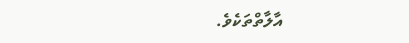އާލާތްތަކެވެ.